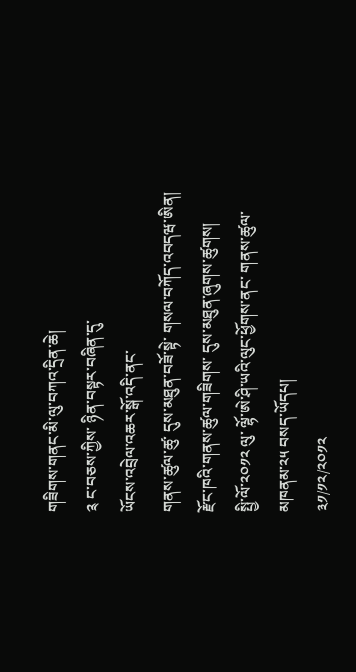གཟིགས་གནང་མི་ལུ་བཀའ་དྲིན་ཆེ།
༉ ང་བཅས་ཀྱིས་ ཉིན་བསྟར་བཞིན་དུ་
ཡོངས་འབྲེལ་འཆར་སྒོ་འདི་ནང་
གནས་ཚུལ་ཚུ་ དུས་མཐུན་བཟོ་སྟེ་ གསལ་བཀོད་འབདཝ་ཨིན།
རྫོང་ཁའི་གནས་ཚུལ་གཟིགས་ དུས་མཐུན་ཞུགས་ཚུགས།
སྤྱི་ལོ་༢༠༡༢ ལུ་ ལྷོ་ཨེ་ཤི་ཡའི་ལུང་ཕྱོགས་ནང་ གནས་ཚུལ་མཁནམ་༢༥ བསད་ཡོདཔ།
༣༡/༡༢/༢༠༡༢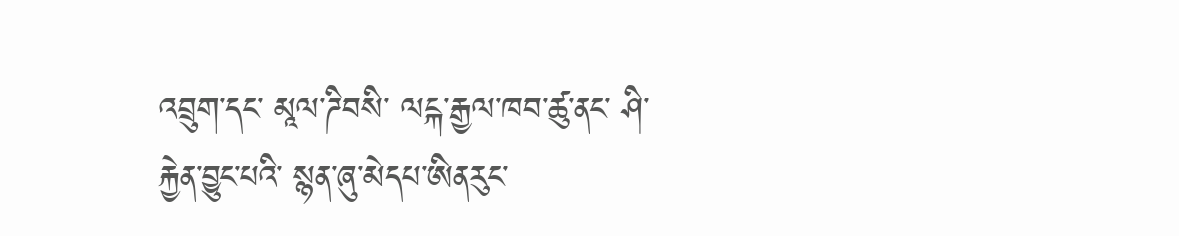འབྲུག་དང་ མཱལ་ཌིབསི་ ལངྐ་རྒྱལ་ཁབ་ཚུ་ནང་ ཤི་རྐྱེན་བྱུང་པའི་ སྙན་ཞུ་མེདཔ་ཨིནརུང་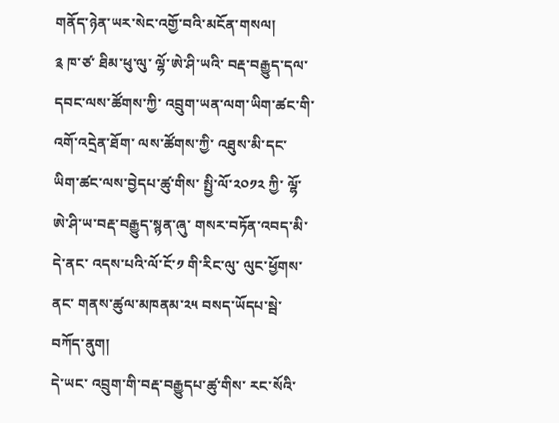གནོད་ཉེན་ཡར་སེང་འགྱོ་བའི་མངོན་གསལ།
༉ ཁ་ཙ་ ཐིམ་ཕུ་ལུ་ ལྷོ་ཨེ་ཤི་ཡའི་ བརྡ་བརྒྱུད་དལ་དབང་ལས་ཚོགས་ཀྱི་ འབྲུག་ཡན་ལག་ཡིག་ཚང་གི་ འགོ་འདྲེན་ཐོག་ ལས་ཚོགས་ཀྱི་ འཐུས་མི་དང་ ཡིག་ཚང་ལས་བྱེདཔ་ཚུ་གིས་ སྤྱི་ལོ་༢༠༡༢ ཀྱི་ ལྷོ་ཨེ་ཤི་ཡ་བརྡ་བརྒྱུད་སྙན་ཞུ་ གསར་བཏོན་འབད་མི་དེ་ནང་ འདས་པའི་ལོ་ངོ་༡ གི་རིང་ལུ་ ལུང་ཕྱོགས་ནང་ གནས་ཚུལ་མཁནམ་༢༥ བསད་ཡོདཔ་སྦེ་བཀོད་ནུག།
དེ་ཡང་ འབྲུག་གི་བརྡ་བརྒྱུདཔ་ཚུ་གིས་ རང་སོའི་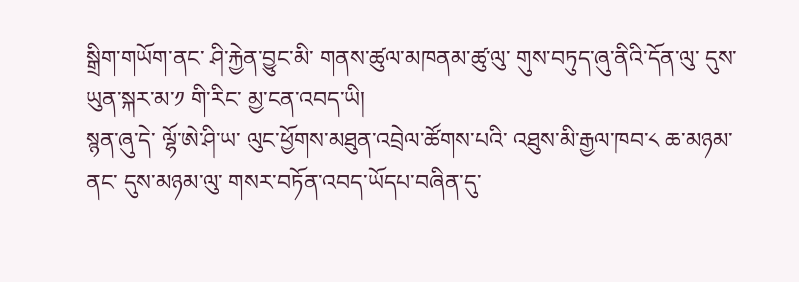སྒྲིག་གཡོག་ནང་ ཤི་རྐྱེན་བྱུང་མི་ གནས་ཚུལ་མཁནམ་ཚུ་ལུ་ གུས་བཏུད་ཞུ་ནིའི་དོན་ལུ་ དུས་ཡུན་སྐར་མ་༡ གི་རིང་ མྱ་ངན་འབད་ཡི།
སྙན་ཞུ་དེ་ ལྷོ་ཨེ་ཤི་ཡ་ ལུང་ཕྱོགས་མཐུན་འབྲེལ་ཚོགས་པའི་ འཐུས་མི་རྒྱལ་ཁབ་༨ ཆ་མཉམ་ནང་ དུས་མཉམ་ལུ་ གསར་བཏོན་འབད་ཡོདཔ་བཞིན་དུ་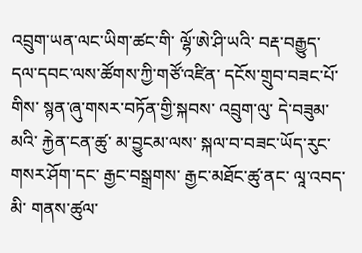འབྲུག་ཡན་ལང་ཡིག་ཚང་གི་ ལྷོ་ཨེ་ཤི་ཡའི་ བརྡ་བརྒྱུད་དལ་དབང་ལས་ཚོགས་ཀྱི་གཙོ་འཛིན་ དངོས་གྲུབ་བཟང་པོ་གིས་ སྙན་ཞུ་གསར་བཏོན་གྱི་སྐབས་ འབྲུག་ལུ་ དེ་བཟུམ་མའི་ རྐྱེན་ངན་ཚུ་ མ་བྱུངམ་ལས་ སྐལ་བ་བཟང་ཡོད་རུང་ གསར་ཤོག་དང་ རྒྱང་བསྒྲགས་ རྒྱང་མཐོང་ཚུ་ནང་ ལཱ་འབད་མི་ གནས་ཚུལ་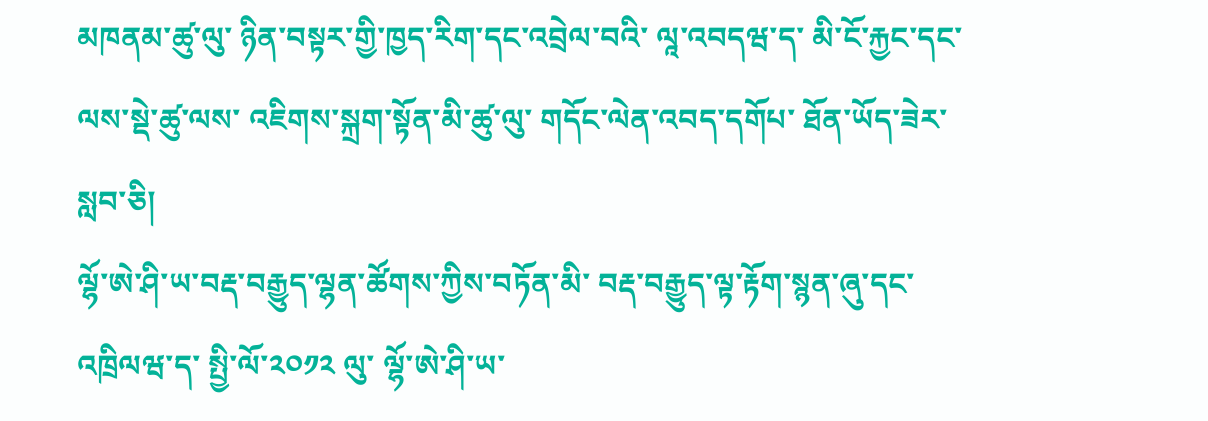མཁནམ་ཚུ་ལུ་ ཉིན་བསྟར་གྱི་ཁྱད་རིག་དང་འབྲེལ་བའི་ ལཱ་འབདཝ་ད་ མི་ངོ་རྐྱང་དང་ ལས་སྡེ་ཚུ་ལས་ འཇིགས་སྐྲག་སྟོན་མི་ཚུ་ལུ་ གདོང་ལེན་འབད་དགོཔ་ ཐོན་ཡོད་ཟེར་སླབ་ཅི།
ལྷོ་ཨེ་ཤི་ཡ་བརྡ་བརྒྱུད་ལྷན་ཚོགས་ཀྱིས་བཏོན་མི་ བརྡ་བརྒྱུད་ལྟ་རྟོག་སྙན་ཞུ་དང་འཁྲིལཝ་ད་ སྤྱི་ལོ་༢༠༡༢ ལུ་ ལྷོ་ཨེ་ཤི་ཡ་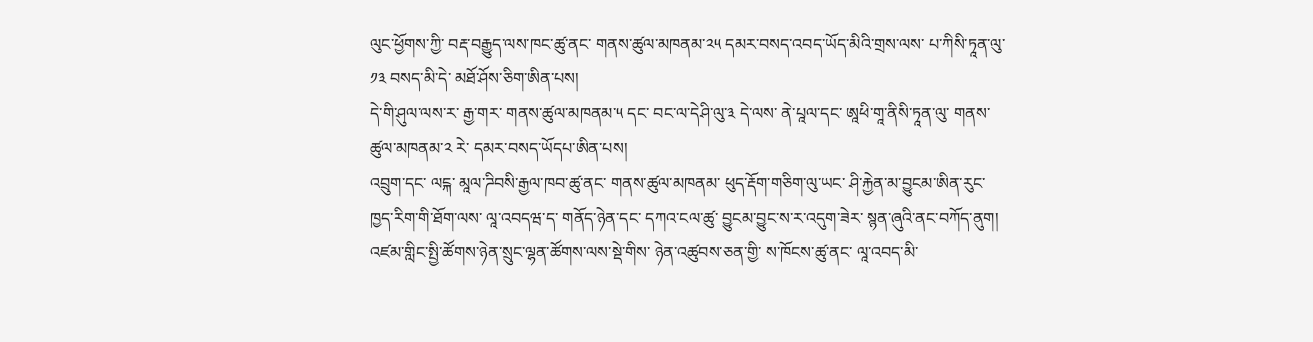ལུང་ཕྱོགས་ཀྱི་ བརྡ་བརྒྱུད་ལས་ཁང་ཚུ་ནང་ གནས་ཚུལ་མཁནམ་༢༥ དམར་བསད་འབད་ཡོད་མིའི་གྲས་ལས་ པ་ཀིསི་ཏཱན་ལུ་ ༡༣ བསད་མི་དེ་ མཐོ་ཤོས་ཅིག་ཨིན་པས།
དེ་གི་ཤུལ་ལས་ར་ རྒྱ་གར་ གནས་ཚུལ་མཁནམ་༥ དང་ བང་ལ་དེཤི་ལུ་༣ དེ་ལས་ ནེ་པཱལ་དང་ ཨཱཕི་གཱ་ནིསི་ཏཱན་ལུ་ གནས་ཚུལ་མཁནམ་༢ རེ་ དམར་བསད་ཡོདཔ་ཨིན་པས།
འབྲུག་དང་ ལངྐ་ མཱལ་ཌིབསི་རྒྱལ་ཁབ་ཚུ་ནང་ གནས་ཚུལ་མཁནམ་ ཕུད་རྡོག་གཅིག་ལུ་ཡང་ ཤི་རྐྱེན་མ་བྱུངམ་ཨིན་རུང་ ཁྱད་རིག་གི་ཐོག་ལས་ ལཱ་འབདཝ་ད་ གནོད་ཉེན་དང་ དཀའ་ངལ་ཚུ་ བྱུངམ་བྱུང་ས་ར་འདུག་ཟེར་ སྙན་ཞུའི་ནང་བཀོད་ནུག།
འཛམ་གླིང་སྤྱི་ཚོགས་ཉེན་སྲུང་ལྷན་ཚོགས་ལས་སྡེ་གིས་ ཉེན་འཚུབས་ཅན་གྱི་ ས་ཁོངས་ཚུ་ནང་ ལཱ་འབད་མི་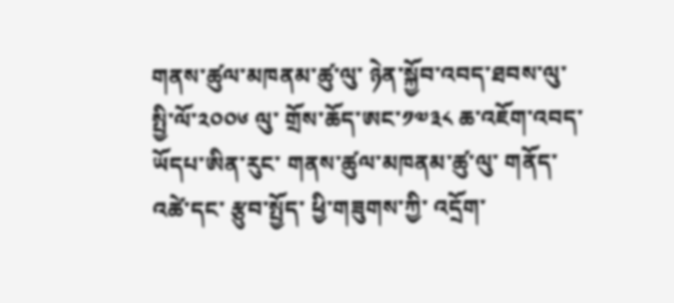གནས་ཚུལ་མཁནམ་ཚུ་ལུ་ ཉེན་སྐྱོབ་འབད་ཐབས་ལུ་ སྤྱི་ལོ་༢༠༠༦ ལུ་ གྲོས་ཆོད་ཨང་༡༧༣༨ ཆ་འཇོག་འབད་ཡོདཔ་ཨིན་རུང་ གནས་ཚུལ་མཁནམ་ཚུ་ལུ་ གནོད་འཚེ་དང་ རྩུབ་སྤྱོད་ ཕྱི་གཟུགས་ཀྱི་ འདྲོག་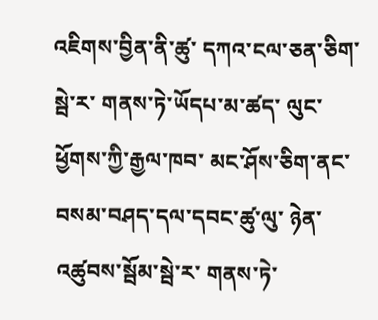འཇིགས་བྱིན་ནི་ཚུ་ དཀའ་ངལ་ཅན་ཅིག་སྦེ་ར་ གནས་ཏེ་ཡོདཔ་མ་ཚད་ ལུང་ཕྱོགས་ཀྱི་རྒྱལ་ཁབ་ མང་ཤོས་ཅིག་ནང་ བསམ་བཤད་དལ་དབང་ཚུ་ལུ་ ཉེན་འཚུབས་སྦོམ་སྦེ་ར་ གནས་ཏེ་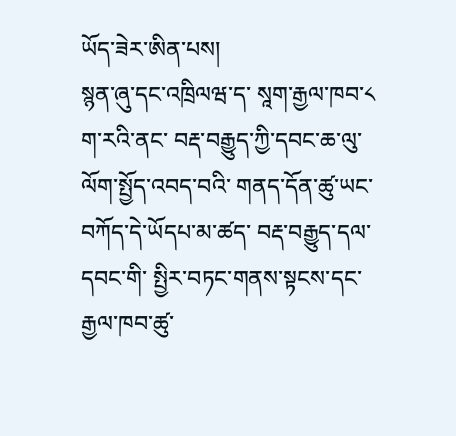ཡོད་ཟེར་ཨིན་པས།
སྙན་ཞུ་དང་འཁྲིལཝ་ད་ སཱག་རྒྱལ་ཁབ་༨ ག་རའི་ནང་ བརྡ་བརྒྱུད་ཀྱི་དབང་ཆ་ལུ་ ལོག་སྤྱོད་འབད་བའི་ གནད་དོན་ཚུ་ཡང་ བཀོད་དེ་ཡོདཔ་མ་ཚད་ བརྡ་བརྒྱུད་དལ་དབང་གི་ སྤྱིར་བཏང་གནས་སྟངས་དང་ རྒྱལ་ཁབ་ཚུ་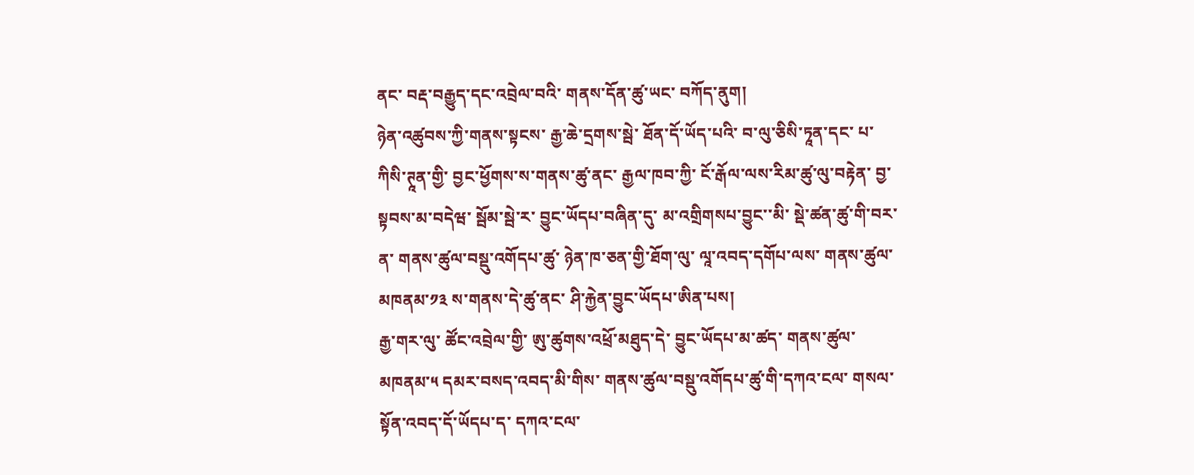ནང་ བརྡ་བརྒྱུད་དང་འབྲེལ་བའི་ གནས་དོན་ཚུ་ཡང་ བཀོད་ནུག།
ཉེན་འཚུབས་ཀྱི་གནས་སྟངས་ རྒྱ་ཆེ་དྲགས་སྦེ་ ཐོན་དོ་ཡོད་པའི་ བ་ལུ་ཅིསི་ཏཱན་དང་ པ་ཀིསི་ཊཱན་གྱི་ བྱང་ཕྱོགས་ས་གནས་ཚུ་ནང་ རྒྱལ་ཁབ་ཀྱི་ ངོ་རྒོལ་ལས་རིམ་ཚུ་ལུ་བརྟེན་ བྱ་སྟབས་མ་བདེཝ་ སྦོམ་སྦེ་ར་ བྱུང་ཡོདཔ་བཞིན་དུ་ མ་འགྲིགསཔ་བྱུང་་མི་ སྡེ་ཚན་ཚུ་གི་བར་ན་ གནས་ཚུལ་བསྡུ་འགོདཔ་ཚུ་ ཉེན་ཁ་ཅན་གྱི་ཐོག་ལུ་ ལཱ་འབད་དགོཔ་ལས་ གནས་ཚུལ་མཁནམ་༡༣ ས་གནས་དེ་ཚུ་ནང་ ཤི་རྐྱེན་བྱུང་ཡོདཔ་ཨིན་པས།
རྒྱ་གར་ལུ་ ཚོང་འབྲེལ་གྱི་ ཨུ་ཚུགས་འཕྲོ་མཐུད་དེ་ བྱུང་ཡོདཔ་མ་ཚད་ གནས་ཚུལ་མཁནམ་༥ དམར་བསད་འབད་མི་གིས་ གནས་ཚུལ་བསྡུ་འགོདཔ་ཚུ་གི་དཀའ་ངལ་ གསལ་སྟོན་འབད་དོ་ཡོདཔ་ད་ དཀའ་ངལ་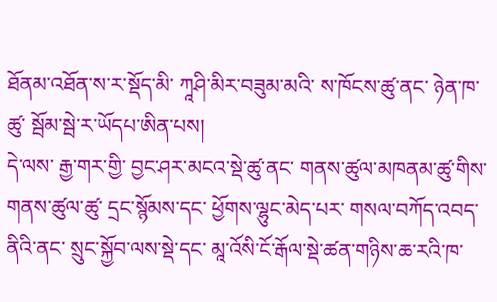ཐོནམ་འཐོན་ས་ར་སྡོད་མི་ ཀཱཤི་མིར་བཟུམ་མའི་ ས་ཁོངས་ཚུ་ནང་ ཉེན་ཁ་ཚུ་ སྦོམ་སྦེ་ར་ཡོདཔ་ཨིན་པས།
དེ་ལས་ རྒྱ་གར་གྱི་ བྱང་ཤར་མངའ་སྡེ་ཚུ་ནང་ གནས་ཚུལ་མཁནམ་ཚུ་གིས་ གནས་ཚུལ་ཚུ་ དྲང་སྙོམས་དང་ ཕྱོགས་ལྷུང་མེད་པར་ གསལ་བཀོད་འབད་ནིའི་ནང་ སྲུང་སྐྱོབ་ལས་སྡེ་དང་ མཱ་འོསི་ངོ་རྒོལ་སྡེ་ཚན་གཉིས་ཆ་རའི་ཁ་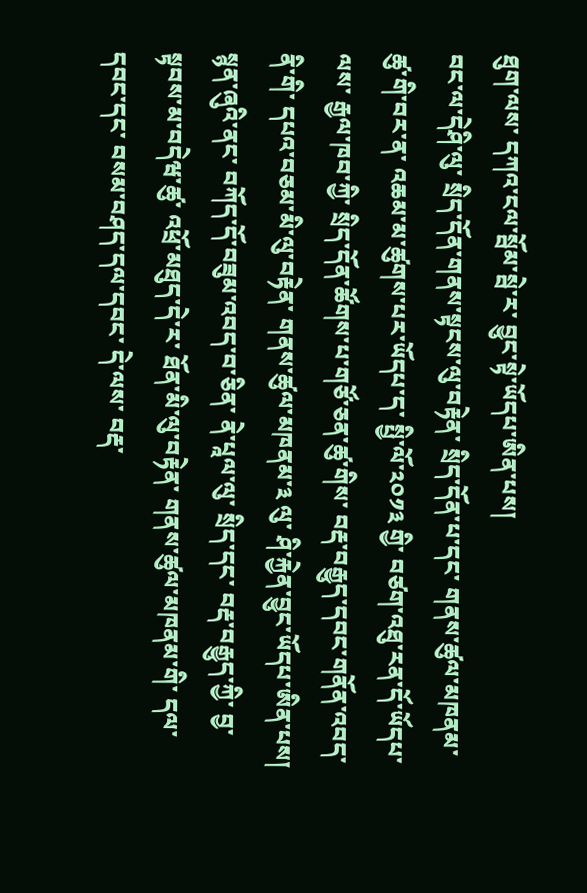ཐུག་ལས་ དཀའ་ངལ་སྦོམ་སྦེ་ར་ བྱུང་སྟེ་ཡོདཔ་ཨིན་པས།
བང་ལ་དེཤི་ལུ་ སྲིད་དོན་གནས་སྟངས་ལུ་བརྟེན་ སྲིད་དོན་པ་དང་ གནས་ཚུལ་མཁནམ་ཚུ་གི་བར་ན་ འཆམ་མ་ཚུགས་པར་ཡོདཔ་ད་ སྤྱི་ལོ་༢༠༡༣ གྱི་ བཙག་འཐུ་རན་དོ་ཡོདཔ་ལས་ རྒྱལ་ཁབ་ཀྱི་ སྲིད་དོན་ཚོགས་པ་གཙོ་ཅན་ཚུ་གིས་ བརྡ་བརྒྱུད་དབང་གནོན་འབད་ནི་གི་ དཔའ་བཅམ་མི་ལུ་བརྟེན་ གནས་ཚུལ་མཁནམ་༣ ལུ་ ཤི་རྐྱེན་བྱུང་ཡོདཔ་ཨིན་པས།
སྙན་ཞུའི་ནང་ བཀོད་དོ་བཟུམ་འབད་བ་ཅིན་ ནེ་པཱལ་ལུ་ སྲིད་དང་ བརྡ་བརྒྱུད་ཀྱི་ བྱ་སྟབས་མ་བདེཝ་ཚུ་ འཕྲོ་མཐུད་དེ་ར་ ཐོན་མི་ལུ་བརྟེན་ གནས་ཚུལ་མཁནམ་གི་ དལ་དབང་དང་ བསམ་བཤད་དལ་དབང་ དེ་ལས་ བརྡ་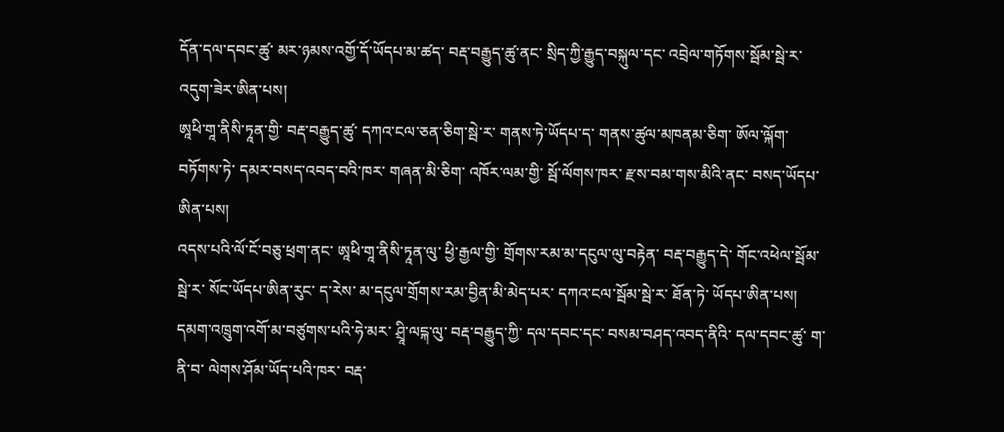དོན་དལ་དབང་ཚུ་ མར་ཉམས་འགྱོ་དོ་ཡོདཔ་མ་ཚད་ བརྡ་བརྒྱུད་ཚུ་ནང་ སྲིད་ཀྱི་རྒྱུད་བསྐུལ་དང་ འབྲེལ་གཏོགས་སྦོམ་སྦེ་ར་འདུག་ཟེར་ཨིན་པས།
ཨཱཕི་གཱ་ནིསི་ཏཱན་གྱི་ བརྡ་བརྒྱུད་ཚུ་ དཀའ་ངལ་ཅན་ཅིག་སྦེ་ར་ གནས་ཏེ་ཡོདཔ་ད་ གནས་ཚུལ་མཁནམ་ཅིག་ ཨོལ་ལྐོག་བཏོགས་ཏེ་ དམར་བསད་འབད་བའི་ཁར་ གཞན་མི་ཅིག་ འཁོར་ལམ་གྱི་ སྦོ་ལོགས་ཁར་ རྫས་བམ་གས་མིའི་ནང་ བསད་ཡོདཔ་ཨིན་པས།
འདས་པའི་ལོ་ངོ་བཅུ་ཕྲག་ནང་ ཨཱཕི་གཱ་ནིསི་ཏཱན་ལུ་ ཕྱི་རྒྱལ་གྱི་ གྲོགས་རམ་མ་དངུལ་ལུ་བརྟེན་ བརྡ་བརྒྱུད་དེ་ གོང་འཕེལ་སྦོམ་སྦེ་ར་ སོང་ཡོདཔ་ཨིན་རུང་ ད་རེས་ མ་དངུལ་གྲོགས་རམ་བྱིན་མི་མེད་པར་ དཀའ་ངལ་སྦོམ་སྦེ་ར་ ཐོན་ཏེ་ ཡོདཔ་ཨིན་པས།
དམག་འཁྲུག་འགོ་མ་བཙུགས་པའི་ཧེ་མར་ ཤྲཱི་ལངྐ་ལུ་ བརྡ་བརྒྱུད་ཀྱི་ དལ་དབང་དང་ བསམ་བཤད་འབད་ནིའི་ དལ་དབང་ཚུ་ ག་ནི་བ་ ལེགས་ཤོམ་ཡོད་པའི་ཁར་ བརྡ་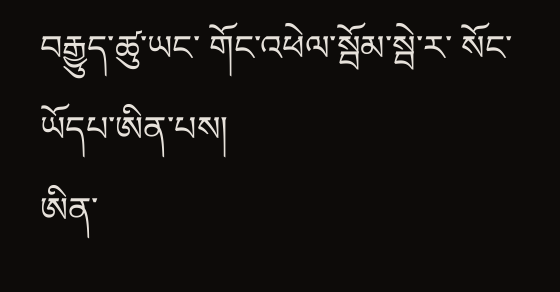བརྒྱུད་ཚུ་ཡང་ གོང་འཕེལ་སྦོམ་སྦེ་ར་ སོང་ཡོདཔ་ཨིན་པས།
ཨིན་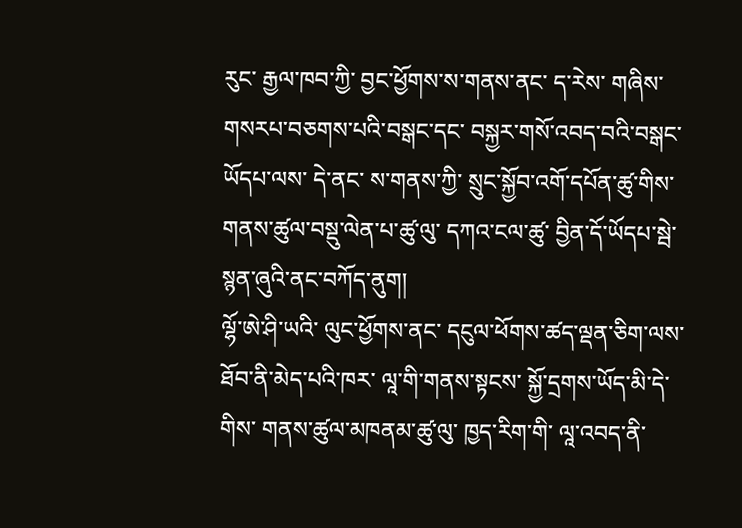རུང་ རྒྱལ་ཁབ་ཀྱི་ བྱང་ཕྱོགས་ས་གནས་ནང་ ད་རེས་ གཞིས་གསརཔ་བཅགས་པའི་བསྒང་དང་ བསྐྱར་གསོ་འབད་བའི་བསྒང་ཡོདཔ་ལས་ དེ་ནང་ ས་གནས་ཀྱི་ སྲུང་སྐྱོབ་འགོ་དཔོན་ཚུ་གིས་ གནས་ཚུལ་བསྡུ་ལེན་པ་ཚུ་ལུ་ དཀའ་ངལ་ཚུ་ བྱིན་དོ་ཡོདཔ་སྦེ་ སྙན་ཞུའི་ནང་བཀོད་ནུག།
ལྷོ་ཨེ་ཤི་ཡའི་ ལུང་ཕྱོགས་ནང་ དངུལ་ཕོགས་ཚད་ལྡན་ཅིག་ལས་ ཐོབ་ནི་མེད་པའི་ཁར་ ལཱ་གི་གནས་སྟངས་ སྐྱོ་དྲགས་ཡོད་མི་དེ་གིས་ གནས་ཚུལ་མཁནམ་ཚུ་ལུ་ ཁྱད་རིག་གི་ ལཱ་འབད་ནི་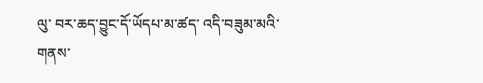ལུ་ བར་ཆད་བྱུང་དོ་ཡོདཔ་མ་ཚད་ འདི་བཟུམ་མའི་ གནས་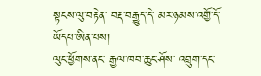སྟངས་ལུ་བརྟེན་ བརྡ་བརྒྱུད་དེ་ མར་ཉམས་འགྱོ་དོ་ཡོདཔ་ཨིན་པས།
ལུང་ཕྱོགས་ནང་ རྒྱལ་ཁབ་ཆུང་ཤོས་ འབྲུག་དང་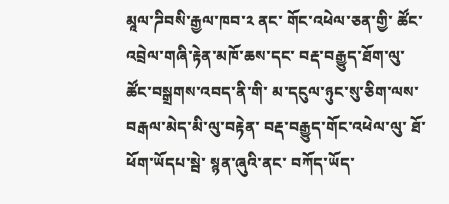མཱལ་ཌིབསི་རྒྱལ་ཁབ་༢ ནང་ གོང་འཕེལ་ཅན་གྱི་ ཚོང་འབྲེལ་གཞི་རྟེན་མཁོ་ཆས་དང་ བརྡ་བརྒྱུད་ཐོག་ལུ་ ཚོང་བསྒྲགས་འབད་ནི་གི་ མ་དངུལ་ཉུང་སུ་ཅིག་ལས་བརྒལ་མེད་མི་ལུ་བརྟེན་ བརྡ་བརྒྱུད་གོང་འཕེལ་ལུ་ ཐོ་ཕོག་ཡོདཔ་སྦེ་ སྙན་ཞུའི་ནང་ བཀོད་ཡོད་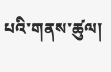པའི་གནས་ཚུལ།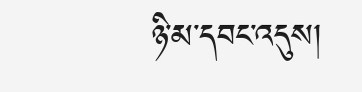ཉི་མ་དབང་འདུས།